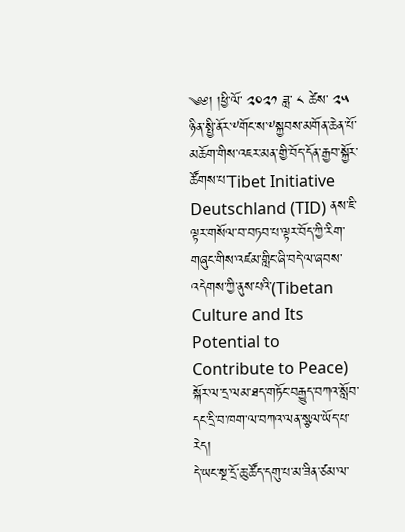༄༅། །ཕྱི་ལོ་ ༢༠༢༡ ཟླ་ ༨ ཚེས་ ༢༥ ཉིན་སྤྱི་ནོར་༸གོང་ས་༸སྐྱབས་མགོན་ཆེན་པོ་མཆོག་གིས་འཇར་མན་གྱི་བོད་དོན་རྒྱབ་སྐྱོར་ཚོགས་པ་Tibet Initiative Deutschland (TID) ནས་ཇི་ལྟར་གསོལ་བ་བཏབ་པ་ལྟར་བོད་ཀྱི་རིག་གཞུང་གིས་འཛམ་གླིང་ཞི་བདེ་ལ་ཞབས་འདེགས་ཀྱི་ནུས་པའི་(Tibetan Culture and Its Potential to Contribute to Peace) སྐོར་ལ་དྲ་ལམ་ཐད་གཏོང་བརྒྱུད་བཀའ་སློབ་དང་དྲི་བ་ཁག་ལ་བཀའ་ལན་སྩལ་ཡོད་པ་རེད།
དེ་ཡང་སྔ་དྲོ་ཆུ་ཚོད་དགུ་པ་མ་ཟིན་ཙམ་ལ་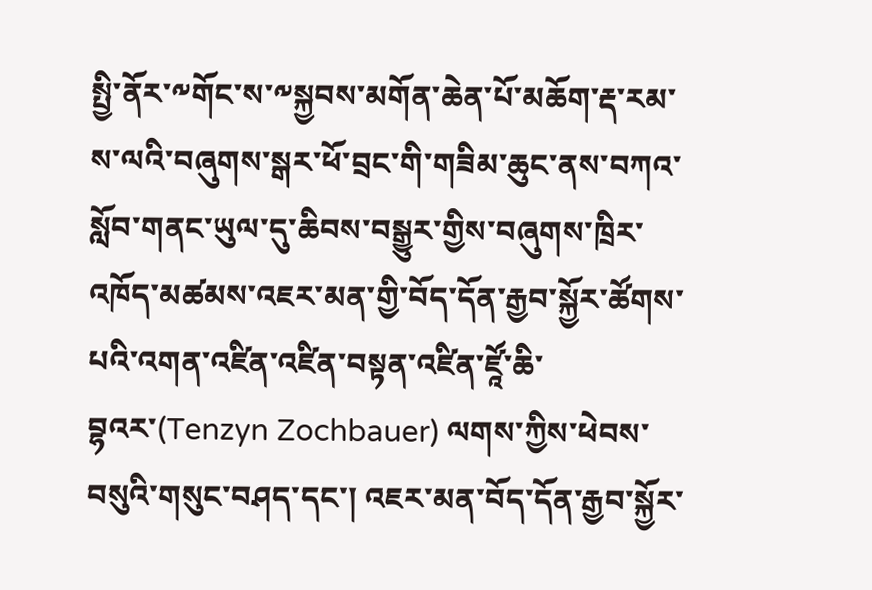སྤྱི་ནོར་༸གོང་ས་༸སྐྱབས་མགོན་ཆེན་པོ་མཆོག་རྡ་རམ་ས་ལའི་བཞུགས་སྒར་ཕོ་བྲང་གི་གཟིམ་ཆུང་ནས་བཀའ་སློབ་གནང་ཡུལ་དུ་ཆིབས་བསྒྱུར་གྱིས་བཞུགས་ཁྲིར་འཁོད་མཚམས་འཇར་མན་གྱི་བོད་དོན་རྒྱབ་སྐྱོར་ཚོགས་པའི་འགན་འཛིན་འཛིན་བསྟན་འཛིན་ཛཱོ་ཆི་བྷའར་(Tenzyn Zochbauer) ལགས་ཀྱིས་ཕེབས་བསུའི་གསུང་བཤད་དང་། འཇར་མན་བོད་དོན་རྒྱབ་སྐྱོར་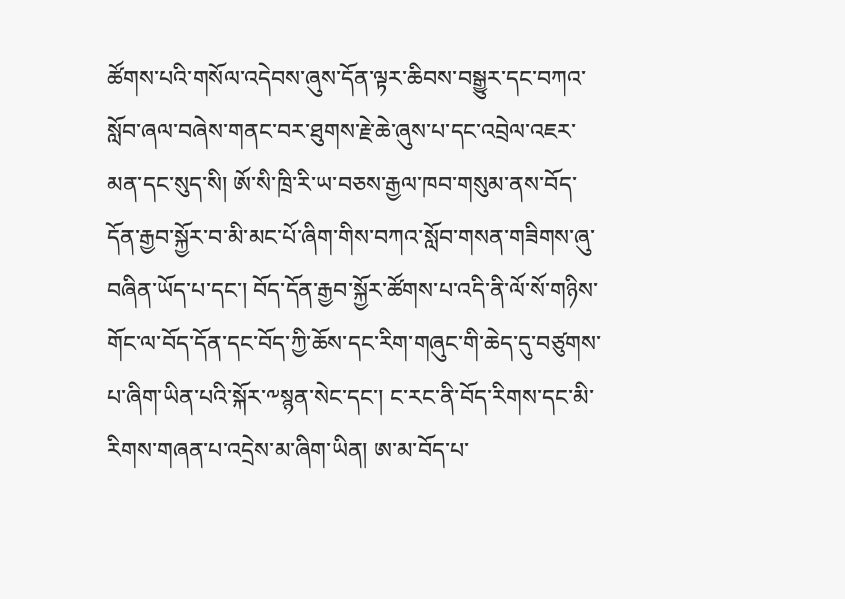ཚོགས་པའི་གསོལ་འདེབས་ཞུས་དོན་ལྟར་ཆིབས་བསྒྱུར་དང་བཀའ་སློབ་ཞལ་བཞེས་གནང་བར་ཐུགས་རྗེ་ཆེ་ཞུས་པ་དང་འབྲེལ་འཇར་མན་དང་སུད་སི། ཨོ་སི་ཁྲི་རི་ཡ་བཅས་རྒྱལ་ཁབ་གསུམ་ནས་བོད་དོན་རྒྱབ་སྐྱོར་བ་མི་མང་པོ་ཞིག་གིས་བཀའ་སློབ་གསན་གཟིགས་ཞུ་བཞིན་ཡོད་པ་དང་། བོད་དོན་རྒྱབ་སྐྱོར་ཚོགས་པ་འདི་ནི་ལོ་སོ་གཉིས་གོང་ལ་བོད་དོན་དང་བོད་ཀྱི་ཆོས་དང་རིག་གཞུང་གི་ཆེད་དུ་བཙུགས་པ་ཞིག་ཡིན་པའི་སྐོར་༸སྙན་སེང་དང་། ང་རང་ནི་བོད་རིགས་དང་མི་རིགས་གཞན་པ་འདྲེས་མ་ཞིག་ཡིན། ཨ་མ་བོད་པ་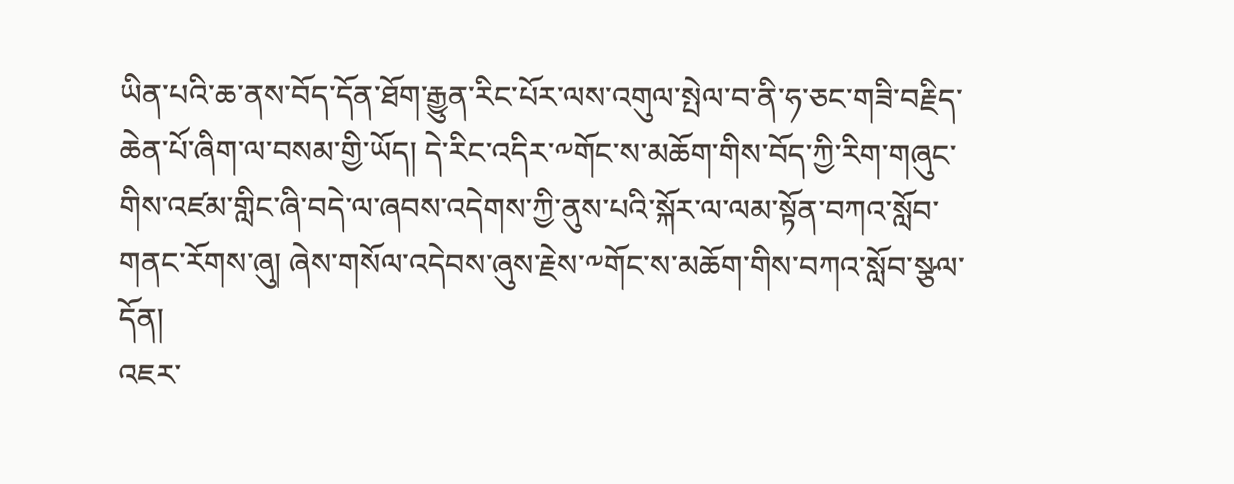ཡིན་པའི་ཆ་ནས་བོད་དོན་ཐོག་རྒྱུན་རིང་པོར་ལས་འགུལ་སྤེལ་བ་ནི་ཧ་ཅང་གཟི་བརྗིད་ཆེན་པོ་ཞིག་ལ་བསམ་གྱི་ཡོད། དེ་རིང་འདིར་༸གོང་ས་མཆོག་གིས་བོད་ཀྱི་རིག་གཞུང་གིས་འཛམ་གླིང་ཞི་བདེ་ལ་ཞབས་འདེགས་ཀྱི་ནུས་པའི་སྐོར་ལ་ལམ་སྟོན་བཀའ་སློབ་གནང་རོགས་ཞུ། ཞེས་གསོལ་འདེབས་ཞུས་རྗེས་༸གོང་ས་མཆོག་གིས་བཀའ་སློབ་སྩལ་དོན།
འཇར་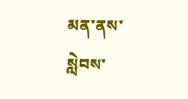མན་ནས་སླེབས་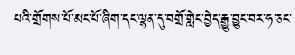པའི་གྲོགས་པོ་མང་པོ་ཞིག་དང་ལྷན་དུ་བགྲོ་གླེང་བྱེད་རྒྱུ་བྱུང་བར་ཧ་ཅང་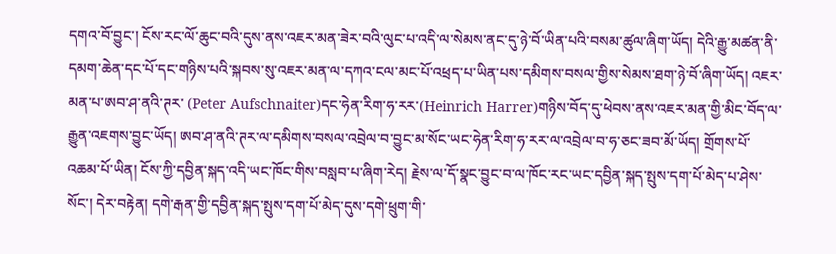དགའ་བོ་བྱུང་། ངོས་རང་ལོ་ཆུང་བའི་དུས་ནས་འཇར་མན་ཟེར་བའི་ལུང་པ་འདི་ལ་སེམས་ནང་དུ་ཉེ་བོ་ཡིན་པའི་བསམ་ཚུལ་ཞིག་ཡོད། དེའི་རྒྱུ་མཚན་ནི་དམག་ཆེན་དང་པོ་དང་གཉིས་པའི་སྐབས་སུ་འཇར་མན་ལ་དཀའ་ངལ་མང་པོ་འཕྲད་པ་ཡིན་པས་དམིགས་བསལ་གྱིས་སེམས་ཐག་ཉེ་བོ་ཞིག་ཡོད། འཇར་མན་པ་ཨབ་ཤ་ནའི་ཊར་ (Peter Aufschnaiter)དང་ཧེན་རིག་ཧ་རར་(Heinrich Harrer)གཉིས་བོད་དུ་ཕེབས་ནས་འཇར་མན་གྱི་མིང་བོད་ལ་རྒྱུན་འཇགས་བྱུང་ཡོད། ཨབ་ཤ་ནའི་ཊར་ལ་དམིགས་བསལ་འབྲེལ་བ་བྱུང་མ་སོང་ཡང་ཧེན་རིག་ཧ་རར་ལ་འབྲེལ་བ་ཧ་ཅང་ཟབ་མོ་ཡོད། གྲོགས་པོ་འཆམ་པོ་ཡིན། ངོས་ཀྱི་དབྱིན་སྐད་འདི་ཡང་ཁོང་གིས་བསླབ་པ་ཞིག་རེད། རྗེས་ལ་དོ་སྣང་བྱུང་བ་ལ་ཁོང་རང་ཡང་དབྱིན་སྐད་སྤུས་དག་པོ་མེད་པ་ཤེས་སོང་། དེར་བརྟེན། དགེ་རྒན་གྱི་དབྱིན་སྐད་སྤུས་དག་པོ་མེད་དུས་དགེ་ཕྲུག་གི་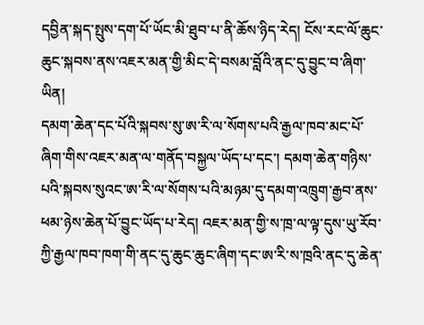དབྱིན་སྐད་སྤུས་དག་པོ་ཡོང་མི་ཐུབ་པ་ནི་ཆོས་ཉིད་རེད། ངོས་རང་ལོ་ཆུང་ཆུང་སྐབས་ནས་འཇར་མན་གྱི་མིང་དེ་བསམ་བློའི་ནང་དུ་བྱུང་བ་ཞིག་ཡིན།
དམག་ཆེན་དང་པོའི་སྐབས་སུ་ཨ་རི་ལ་སོགས་པའི་རྒྱལ་ཁབ་མང་པོ་ཞིག་གིས་འཇར་མན་ལ་གནོད་བསྐྱལ་ཡོད་པ་དང་། དམག་ཆེན་གཉིས་པའི་སྐབས་སུའང་ཨ་རི་ལ་སོགས་པའི་མཉམ་དུ་དམག་འཁྲུག་རྒྱབ་ནས་ཕམ་ཉེས་ཆེན་པོ་བྱུང་ཡོད་པ་རེད། འཇར་མན་གྱི་ས་ཁྲ་ལ་ལྟ་དུས་ཡུ་རོབ་ཀྱི་རྒྱལ་ཁབ་ཁག་གི་ནང་དུ་ཆུང་ཆུང་ཞིག་དང་ཨ་རི་ས་ཁྲའི་ནང་དུ་ཆེན་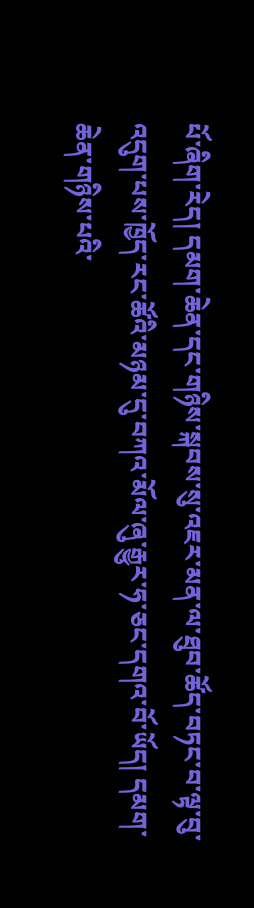པོ་ཞིག་རེད། དམག་ཆེན་དང་གཉིས་སྐབས་སུ་འཇར་མན་ལ་ཐུབ་ཚོད་བཏང་བ་ལྟ་བུ་འདུག་པས་ཁྱོད་རང་ཚོའི་མཉམ་དུ་བཀའ་མོལ་ཞུ་རྒྱུར་ཧ་ཅང་དགའ་བོ་ཡོད། དམག་ཆེན་གཉིས་པའི་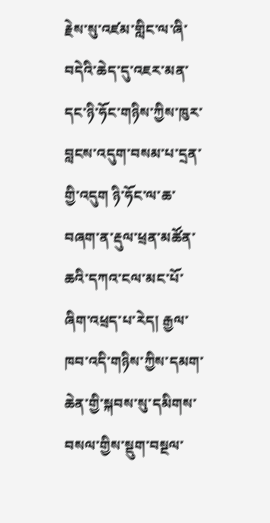རྗེས་སུ་འཛམ་གླིང་ལ་ཞི་བདེའི་ཆེད་དུ་འཇར་མན་དང་ཉི་ཧོང་གཉིས་ཀྱིས་ཁུར་བླངས་འདུག་བསམ་པ་དྲན་གྱི་འདུག ཉི་ཧོང་ལ་ཆ་བཞག་ན་རྡུལ་ཕྲན་མཚོན་ཆའི་དཀའ་ངལ་མང་པོ་ཞིག་འཕྲད་པ་རེད། རྒྱལ་ཁབ་འདི་གཉིས་ཀྱིས་དམག་ཆེན་གྱི་སྐབས་སུ་དམིགས་བསལ་གྱིས་སྡུག་བསྔལ་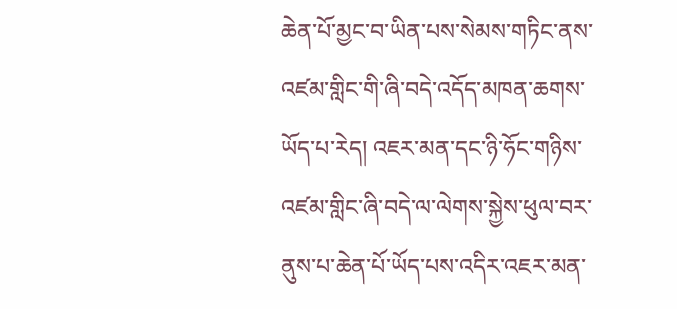ཆེན་པོ་མྱང་བ་ཡིན་པས་སེམས་གཏིང་ནས་འཛམ་གླིང་གི་ཞི་བདེ་འདོད་མཁན་ཆགས་ཡོད་པ་རེད། འཇར་མན་དང་ཉི་ཧོང་གཉིས་འཛམ་གླིང་ཞི་བདེ་ལ་ལེགས་སྐྱེས་ཕུལ་བར་ནུས་པ་ཆེན་པོ་ཡོད་པས་འདིར་འཇར་མན་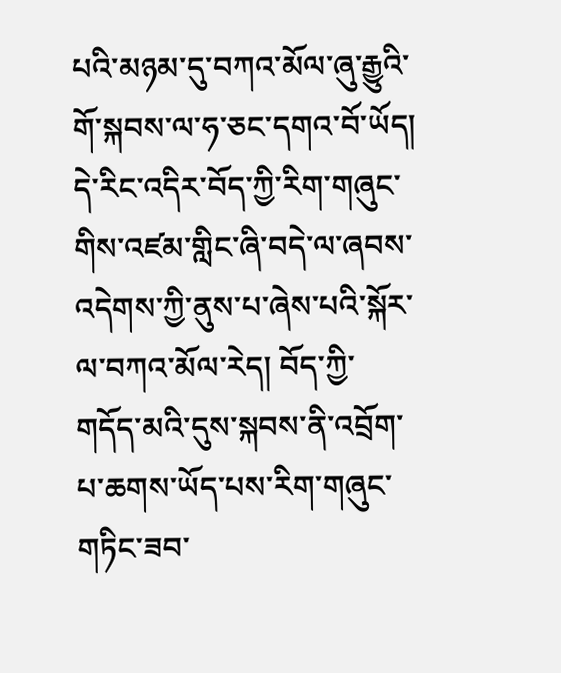པའི་མཉམ་དུ་བཀའ་མོལ་ཞུ་རྒྱུའི་གོ་སྐབས་ལ་ཧ་ཅང་དགའ་བོ་ཡོད།
དེ་རིང་འདིར་བོད་ཀྱི་རིག་གཞུང་གིས་འཛམ་གླིང་ཞི་བདེ་ལ་ཞབས་འདེགས་ཀྱི་ནུས་པ་ཞེས་པའི་སྐོར་ལ་བཀའ་མོལ་རེད། བོད་ཀྱི་གདོད་མའི་དུས་སྐབས་ནི་འབྲོག་པ་ཆགས་ཡོད་པས་རིག་གཞུང་གཏིང་ཟབ་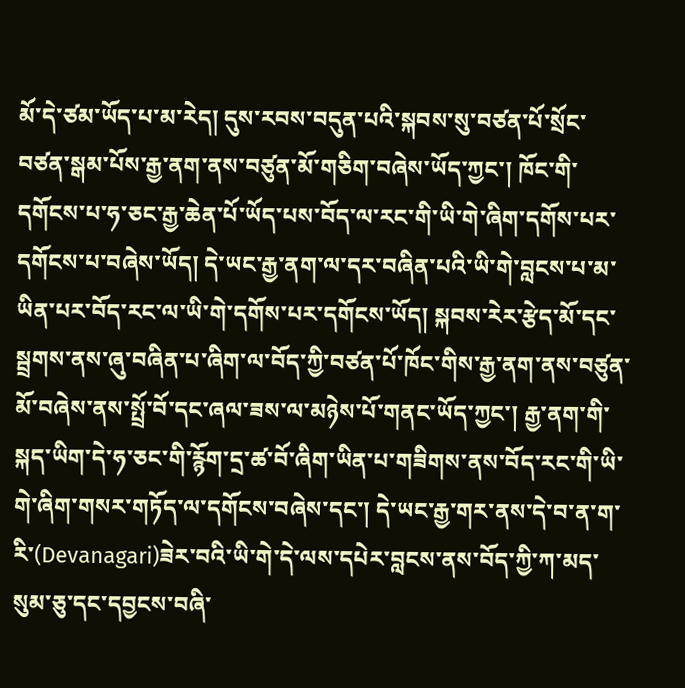མོ་དེ་ཙམ་ཡོད་པ་མ་རེད། དུས་རབས་བདུན་པའི་སྐབས་སུ་བཙན་པོ་སྲོང་བཙན་སྒམ་པོས་རྒྱ་ནག་ནས་བཙུན་མོ་གཅིག་བཞེས་ཡོད་ཀྱང་། ཁོང་གི་དགོངས་པ་ཧ་ཅང་རྒྱ་ཆེན་པོ་ཡོད་པས་བོད་ལ་རང་གི་ཡི་གེ་ཞིག་དགོས་པར་དགོངས་པ་བཞེས་ཡོད། དེ་ཡང་རྒྱ་ནག་ལ་དར་བཞིན་པའི་ཡི་གེ་བླངས་པ་མ་ཡིན་པར་བོད་རང་ལ་ཡི་གེ་དགོས་པར་དགོངས་ཡོད། སྐབས་རེར་རྩེད་མོ་དང་སྦྲགས་ནས་ཞུ་བཞིན་པ་ཞིག་ལ་བོད་ཀྱི་བཙན་པོ་ཁོང་གིས་རྒྱ་ནག་ནས་བཙུན་མོ་བཞེས་ནས་སྤྲོ་བོ་དང་ཞལ་ཟས་ལ་མཉེས་པོ་གནང་ཡོད་ཀྱང་། རྒྱ་ནག་གི་སྐད་ཡིག་དེ་ཧ་ཅང་གི་རྙོག་དྲ་ཚ་བོ་ཞིག་ཡིན་པ་གཟིགས་ནས་བོད་རང་གི་ཡི་གེ་ཞིག་གསར་གཏོད་ལ་དགོངས་བཞེས་དང་། དེ་ཡང་རྒྱ་གར་ནས་དེ་བ་ན་ག་རི་(Devanagari)ཟེར་བའི་ཡི་གེ་དེ་ལས་དཔེར་བླངས་ནས་བོད་ཀྱི་ཀ་མད་སུམ་ཅུ་དང་དབྱངས་བཞི་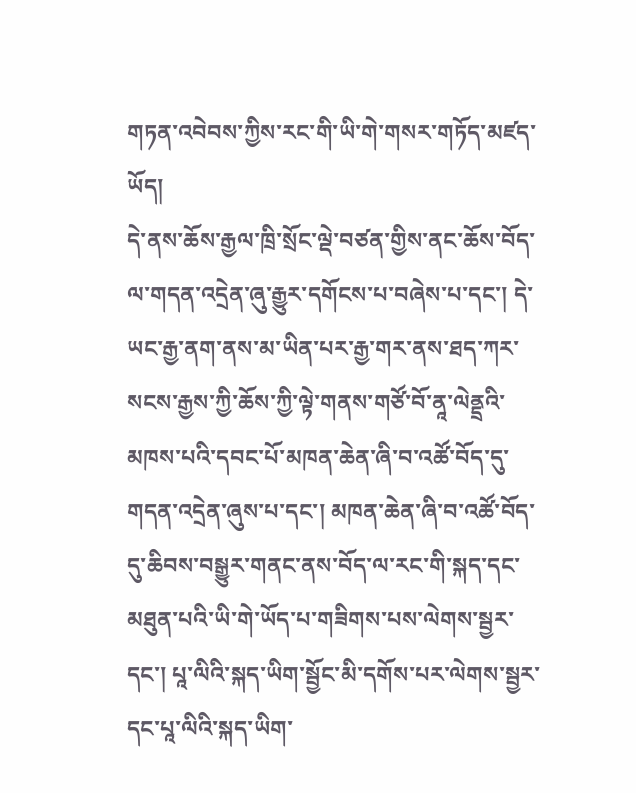གཏན་འབེབས་ཀྱིས་རང་གི་ཡི་གེ་གསར་གཏོད་མཛད་ཡོད།
དེ་ནས་ཆོས་རྒྱལ་ཁྲི་སྲོང་ལྡེ་བཙན་གྱིས་ནང་ཆོས་བོད་ལ་གདན་འདྲེན་ཞུ་རྒྱུར་དགོངས་པ་བཞེས་པ་དང་། དེ་ཡང་རྒྱ་ནག་ནས་མ་ཡིན་པར་རྒྱ་གར་ནས་ཐད་ཀར་སངས་རྒྱས་ཀྱི་ཆོས་ཀྱི་ལྟེ་གནས་གཙོ་བོ་ནཱ་ལེནྡྲའི་མཁས་པའི་དབང་པོ་མཁན་ཆེན་ཞི་བ་འཚོ་བོད་དུ་གདན་འདྲེན་ཞུས་པ་དང་། མཁན་ཆེན་ཞི་བ་འཚོ་བོད་དུ་ཆིབས་བསྒྱུར་གནང་ནས་བོད་ལ་རང་གི་སྐད་དང་མཐུན་པའི་ཡི་གེ་ཡོད་པ་གཟིགས་པས་ལེགས་སྦྱར་དང་། པཱ་ལིའི་སྐད་ཡིག་སྦྱོང་མི་དགོས་པར་ལེགས་སྦྱར་དང་པཱ་ལིའི་སྐད་ཡིག་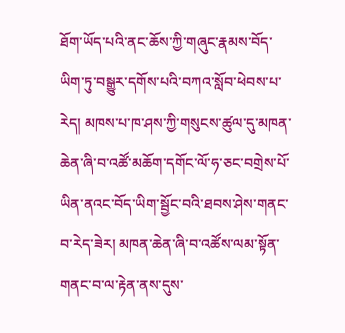ཐོག་ཡོད་པའི་ནང་ཆོས་ཀྱི་གཞུང་རྣམས་བོད་ཡིག་ཏུ་བསྒྱུར་དགོས་པའི་བཀའ་སློབ་ཕེབས་པ་རེད། མཁས་པ་ཁ་ཤས་ཀྱི་གསུངས་ཚུལ་དུ་མཁན་ཆེན་ཞི་བ་འཚོ་མཆོག་དགོང་ལོ་ཧ་ཅང་བགྲེས་པོ་ཡིན་ནའང་བོད་ཡིག་སྦྱོང་བའི་ཐབས་ཤེས་གནང་བ་རེད་ཟེར། མཁན་ཆེན་ཞི་བ་འཚོས་ལམ་སྟོན་གནང་བ་ལ་རྟེན་ནས་དུས་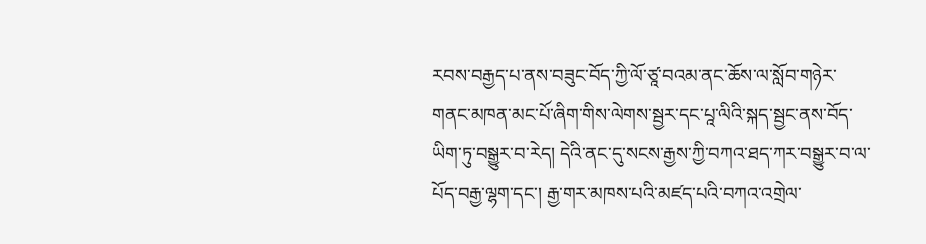རབས་བརྒྱད་པ་ནས་བཟུང་བོད་ཀྱི་ལོ་ཙཱ་བའམ་ནང་ཆོས་ལ་སློབ་གཉེར་གནང་མཁན་མང་པོ་ཞིག་གིས་ལེགས་སྦྱར་དང་པཱ་ལིའི་སྐད་སྦྱང་ནས་བོད་ཡིག་ཏུ་བསྒྱུར་བ་རེད། དེའི་ནང་དུ་སངས་རྒྱས་ཀྱི་བཀའ་ཐད་ཀར་བསྒྱུར་བ་ལ་པོད་བརྒྱ་ལྷག་དང་། རྒྱ་གར་མཁས་པའི་མཛད་པའི་བཀའ་འགྲེལ་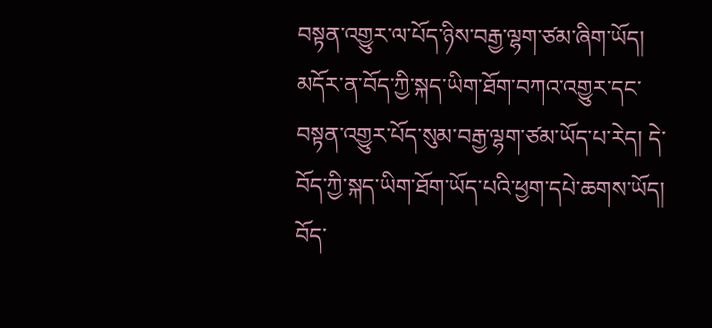བསྟན་འགྱུར་ལ་པོད་ཉིས་བརྒྱ་ལྷག་ཙམ་ཞིག་ཡོད། མདོར་ན་བོད་ཀྱི་སྐད་ཡིག་ཐོག་བཀའ་འགྱུར་དང་བསྟན་འགྱུར་པོད་སུམ་བརྒྱ་ལྷག་ཙམ་ཡོད་པ་རེད། དེ་བོད་ཀྱི་སྐད་ཡིག་ཐོག་ཡོད་པའི་ཕྱག་དཔེ་ཆགས་ཡོད། བོད་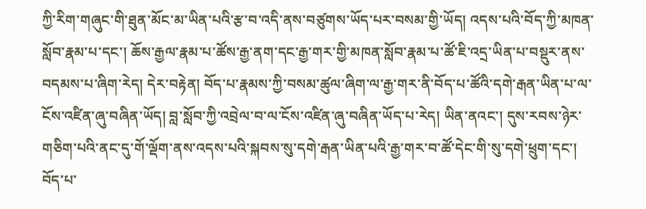ཀྱི་རིག་གཞུང་གི་ཐུན་མོང་མ་ཡིན་པའི་རྩ་བ་འདི་ནས་བཙུགས་ཡོད་པར་བསམ་གྱི་ཡོད། འདས་པའི་བོད་ཀྱི་མཁན་སློབ་རྣམ་པ་དང་། ཆོས་རྒྱལ་རྣམ་པ་ཚོས་རྒྱ་ནག་དང་རྒྱ་གར་གྱི་མཁན་སློབ་རྣམ་པ་ཚོ་ཇི་འདྲ་ཡིན་པ་བསྡུར་ནས་བདམས་པ་ཞིག་རེད། དེར་བརྟེན། བོད་པ་རྣམས་ཀྱི་བསམ་ཚུལ་ཞིག་ལ་རྒྱ་གར་ནི་བོད་པ་ཚོའི་དགེ་རྒན་ཡིན་པ་ལ་ངོས་འཛིན་ཞུ་བཞིན་ཡོད། བླ་སློབ་ཀྱི་འབྲེལ་བ་ལ་ངོས་འཛིན་ཞུ་བཞིན་ཡོད་པ་རེད། ཡིན་ནའང་། དུས་རབས་ཉེར་གཅིག་པའི་ནང་དུ་གོ་ལྡོག་ནས་འདས་པའི་སྐབས་སུ་དགེ་རྒན་ཡིན་པའི་རྒྱ་གར་བ་ཚོ་དེང་གི་སུ་དགེ་ཕྲུག་དང་། བོད་པ་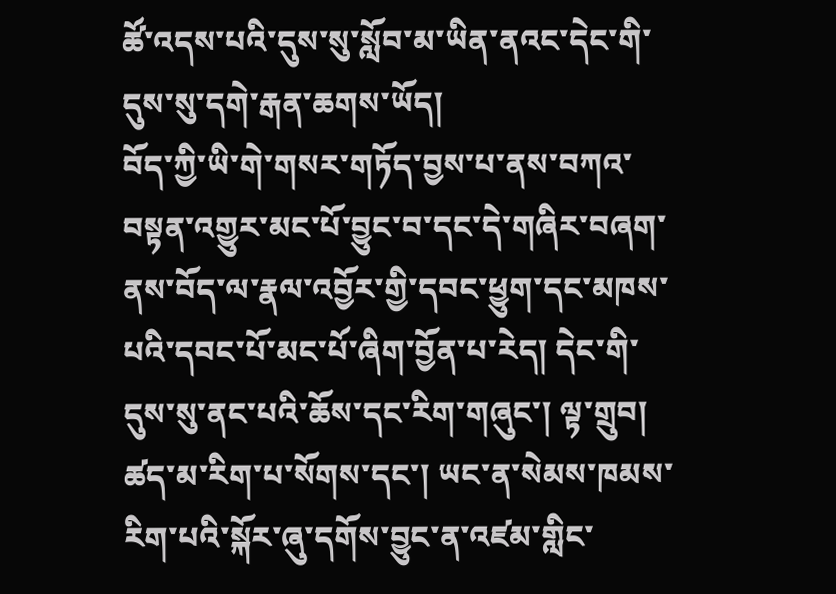ཚོ་འདས་པའི་དུས་སུ་སློབ་མ་ཡིན་ནའང་དེང་གི་དུས་སུ་དགེ་རྒན་ཆགས་ཡོད།
བོད་ཀྱི་ཡི་གེ་གསར་གཏོད་བྱས་པ་ནས་བཀའ་བསྟན་འགྱུར་མང་པོ་བྱུང་བ་དང་དེ་གཞིར་བཞག་ནས་བོད་ལ་རྣལ་འབྱོར་གྱི་དབང་ཕྱུག་དང་མཁས་པའི་དབང་པོ་མང་པོ་ཞིག་བྱོན་པ་རེད། དེང་གི་དུས་སུ་ནང་པའི་ཆོས་དང་རིག་གཞུང་། ལྟ་གྲུབ། ཚད་མ་རིག་པ་སོགས་དང་། ཡང་ན་སེམས་ཁམས་རིག་པའི་སྐོར་ཞུ་དགོས་བྱུང་ན་འཛམ་གླིང་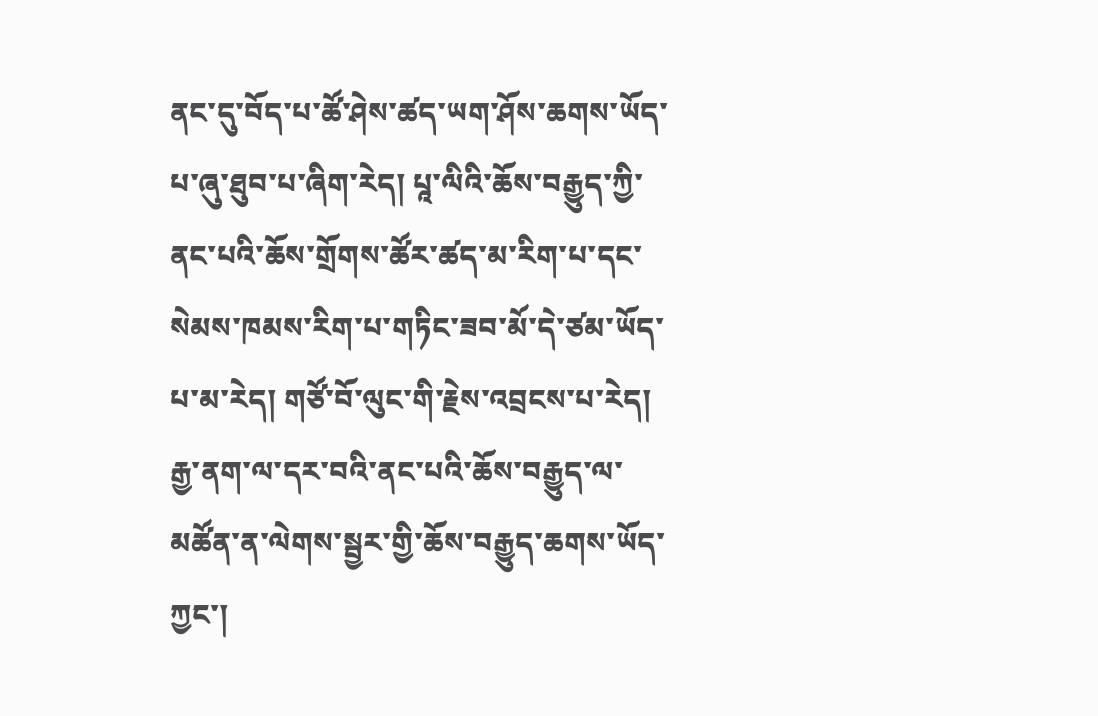ནང་དུ་བོད་པ་ཚོ་ཤེས་ཚད་ཡག་ཤོས་ཆགས་ཡོད་པ་ཞུ་ཐུབ་པ་ཞིག་རེད། པཱ་ལིའི་ཆོས་བརྒྱུད་ཀྱི་ནང་པའི་ཆོས་གྲོགས་ཚོར་ཚད་མ་རིག་པ་དང་སེམས་ཁམས་རིག་པ་གཏིང་ཟབ་མོ་དེ་ཙམ་ཡོད་པ་མ་རེད། གཙོ་བོ་ལུང་གི་རྗེས་འབྲངས་པ་རེད། རྒྱ་ནག་ལ་དར་བའི་ནང་པའི་ཆོས་བརྒྱུད་ལ་མཚོན་ན་ལེགས་སྦྱར་གྱི་ཆོས་བརྒྱུད་ཆགས་ཡོད་ཀྱང་།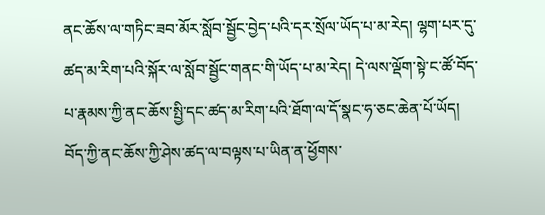ནང་ཆོས་ལ་གཏིང་ཟབ་མོར་སློབ་སྦྱོང་བྱེད་པའི་དར་སྲོལ་ཡོད་པ་མ་རེད། ལྷག་པར་དུ་ཚད་མ་རིག་པའི་སྐོར་ལ་སློབ་སྦྱོང་གནང་གི་ཡོད་པ་མ་རེད། དེ་ལས་ལྡོག་སྟེ་ང་ཚོ་བོད་པ་རྣམས་ཀྱི་ནང་ཆོས་སྤྱི་དང་ཚད་མ་རིག་པའི་ཐོག་ལ་དོ་སྣང་ཧ་ཅང་ཆེན་པོ་ཡོད། བོད་ཀྱི་ནང་ཆོས་ཀྱི་ཤེས་ཚད་ལ་བལྟས་པ་ཡིན་ན་ཕྱོགས་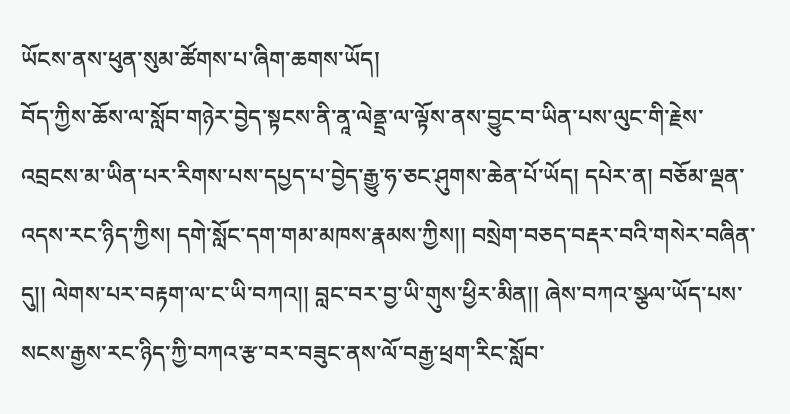ཡོངས་ནས་ཕུན་སུམ་ཚོགས་པ་ཞིག་ཆགས་ཡོད།
བོད་ཀྱིས་ཆོས་ལ་སློབ་གཉེར་བྱེད་སྟངས་ནི་ནཱ་ལེནྡྲ་ལ་ལྟོས་ནས་བྱུང་བ་ཡིན་པས་ལུང་གི་རྗེས་འབྲངས་མ་ཡིན་པར་རིགས་པས་དཔྱད་པ་བྱེད་རྒྱུ་ཧ་ཅང་ཤུགས་ཆེན་པོ་ཡོད། དཔེར་ན། བཅོམ་ལྡན་འདས་རང་ཉིད་ཀྱིས། དགེ་སློང་དག་གམ་མཁས་རྣམས་ཀྱིས།། བསྲེག་བཅད་བརྡར་བའི་གསེར་བཞིན་དུ།། ལེགས་པར་བརྟག་ལ་ང་ཡི་བཀའ།། བླང་བར་བྱ་ཡི་གུས་ཕྱིར་མིན།། ཞེས་བཀའ་སྩལ་ཡོད་པས་སངས་རྒྱས་རང་ཉིད་ཀྱི་བཀའ་རྩ་བར་བཟུང་ནས་ལོ་བརྒྱ་ཕྲག་རིང་སློབ་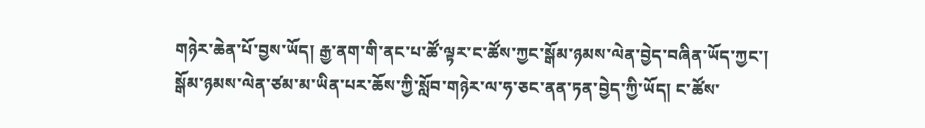གཉེར་ཆེན་པོ་བྱས་ཡོད། རྒྱ་ནག་གི་ནང་པ་ཚོ་ལྟར་ང་ཚོས་ཀྱང་སྒོམ་ཉམས་ལེན་བྱེད་བཞིན་ཡོད་ཀྱང་། སྒོམ་ཉམས་ལེན་ཙམ་མ་ཡིན་པར་ཆོས་ཀྱི་སློབ་གཉེར་ལ་ཧ་ཅང་ནན་ཏན་བྱེད་ཀྱི་ཡོད། ང་ཚོས་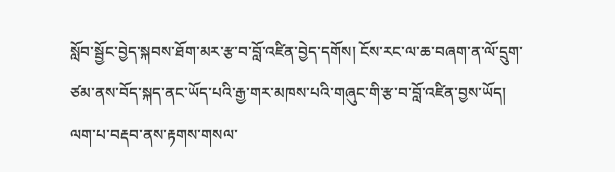སློབ་སྦྱོང་བྱེད་སྐབས་ཐོག་མར་རྩ་བ་བློ་འཛིན་བྱེད་དགོས། ངོས་རང་ལ་ཆ་བཞག་ན་ལོ་དྲུག་ཙམ་ནས་བོད་སྐད་ནང་ཡོད་པའི་རྒྱ་གར་མཁས་པའི་གཞུང་གི་རྩ་བ་བློ་འཛིན་བྱས་ཡོད།
ལག་པ་བརྡབ་ནས་རྟགས་གསལ་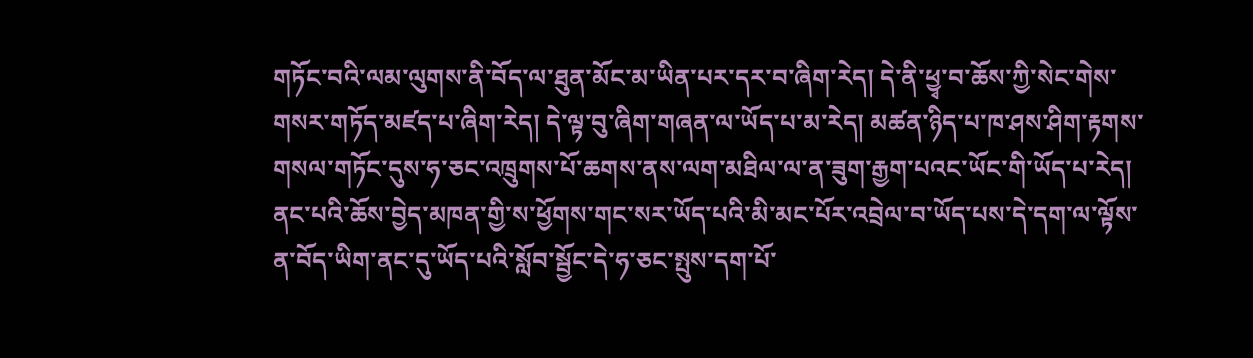གཏོང་བའི་ལམ་ལུགས་ནི་བོད་ལ་ཐུན་མོང་མ་ཡིན་པར་དར་བ་ཞིག་རེད། དེ་ནི་ཕྱྭ་བ་ཆོས་ཀྱི་སེང་གེས་གསར་གཏོད་མཛད་པ་ཞིག་རེད། དེ་ལྟ་བུ་ཞིག་གཞན་ལ་ཡོད་པ་མ་རེད། མཚན་ཉིད་པ་ཁ་ཤས་ཤིག་རྟགས་གསལ་གཏོང་དུས་ཧ་ཅང་འཁྲུགས་པོ་ཆགས་ནས་ལག་མཐིལ་ལ་ན་ཟུག་རྒྱག་པའང་ཡོང་གི་ཡོད་པ་རེད། ནང་པའི་ཆོས་བྱེད་མཁན་གྱི་ས་ཕྱོགས་གང་སར་ཡོད་པའི་མི་མང་པོར་འབྲེལ་བ་ཡོད་པས་དེ་དག་ལ་ལྟོས་ན་བོད་ཡིག་ནང་དུ་ཡོད་པའི་སློབ་སྦྱོང་དེ་ཧ་ཅང་སྤུས་དག་པོ་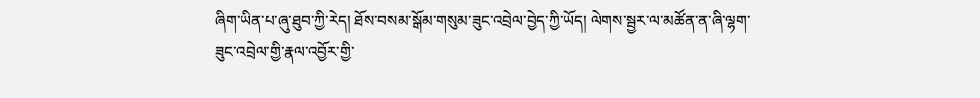ཞིག་ཡིན་པ་ཞུ་ཐུབ་ཀྱི་རེད། ཐོས་བསམ་སྒོམ་གསུམ་ཟུང་འབྲེལ་བྱེད་ཀྱི་ཡོད། ལེགས་སྦྱར་ལ་མཚོན་ན་ཞི་ལྷག་ཟུང་འབྲེལ་གྱི་རྣལ་འབྱོར་གྱི་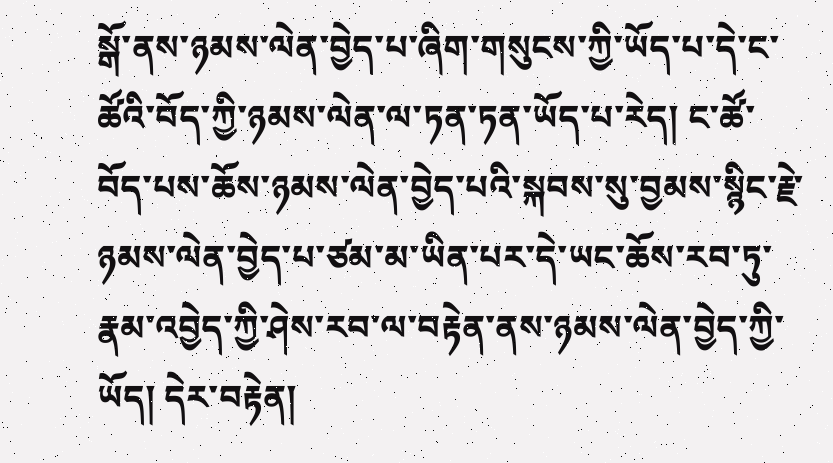སྒོ་ནས་ཉམས་ལེན་བྱེད་པ་ཞིག་གསུངས་ཀྱི་ཡོད་པ་དེ་ང་ཚོའི་བོད་ཀྱི་ཉམས་ལེན་ལ་ཏན་ཏན་ཡོད་པ་རེད། ང་ཚོ་བོད་པས་ཆོས་ཉམས་ལེན་བྱེད་པའི་སྐབས་སུ་བྱམས་སྙིང་རྗེ་ཉམས་ལེན་བྱེད་པ་ཙམ་མ་ཡིན་པར་དེ་ཡང་ཆོས་རབ་ཏུ་རྣམ་འབྱེད་ཀྱི་ཤེས་རབ་ལ་བརྟེན་ནས་ཉམས་ལེན་བྱེད་ཀྱི་ཡོད། དེར་བརྟེན།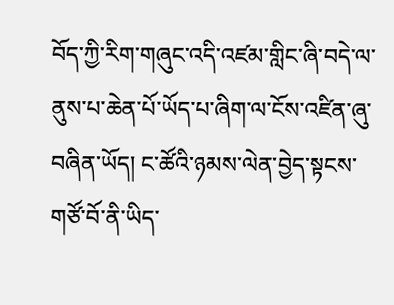བོད་ཀྱི་རིག་གཞུང་འདི་འཛམ་གླིང་ཞི་བདེ་ལ་ནུས་པ་ཆེན་པོ་ཡོད་པ་ཞིག་ལ་ངོས་འཛིན་ཞུ་བཞིན་ཡོད། ང་ཚོའི་ཉམས་ལེན་བྱེད་སྟངས་གཙོ་བོ་ནི་ཡིད་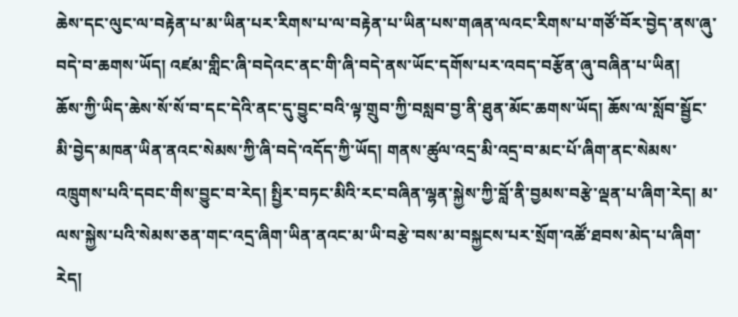ཆེས་དང་ལུང་ལ་བརྟེན་པ་མ་ཡིན་པར་རིགས་པ་ལ་བརྟེན་པ་ཡིན་པས་གཞན་ལའང་རིགས་པ་གཙོ་བོར་བྱེད་ནས་ཞུ་བདེ་བ་ཆགས་ཡོད། འཛམ་གླིང་ཞི་བདེའང་ནང་གི་ཞི་བདེ་ནས་ཡོང་དགོས་པར་འབད་བརྩོན་ཞུ་བཞིན་པ་ཡིན།
ཆོས་ཀྱི་ཡིད་ཆེས་སོ་སོ་བ་དང་དེའི་ནང་དུ་བྱུང་བའི་ལྟ་གྲུབ་ཀྱི་བསླབ་བྱ་ནི་ཐུན་མོང་ཆགས་ཡོད། ཆོས་ལ་སློབ་སྦྱོང་མི་བྱེད་མཁན་ཡིན་ནའང་སེམས་ཀྱི་ཞི་བདེ་འདོད་ཀྱི་ཡོད། གནས་ཚུལ་འདྲ་མི་འདྲ་བ་མང་པོ་ཞིག་ནང་སེམས་འཁྲུགས་པའི་དབང་གིས་བྱུང་བ་རེད། སྤྱིར་བཏང་མིའི་རང་བཞིན་ལྷན་སྐྱེས་ཀྱི་བློ་ནི་བྱམས་བརྩེ་ལྡན་པ་ཞིག་རེད། མ་ལས་སྐྱེས་པའི་སེམས་ཅན་གང་འདྲ་ཞིག་ཡིན་ནའང་མ་ཡི་བརྩེ་བས་མ་བསྐྱངས་པར་སྲོག་འཚོ་ཐབས་མེད་པ་ཞིག་རེད།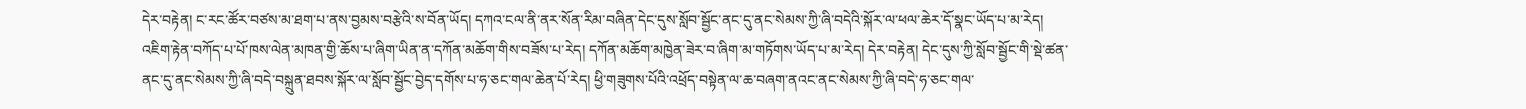དེར་བརྟེན། ང་རང་ཚོར་བཙས་མ་ཐག་པ་ནས་བྱམས་བརྩེའི་ས་བོན་ཡོད། དཀའ་ངལ་ནི་ནར་སོན་རིམ་བཞིན་དེང་དུས་སློབ་སྦྱོང་ནང་དུ་ནང་སེམས་ཀྱི་ཞི་བདེའི་སྐོར་ལ་ཕལ་ཆེར་དོ་སྣང་ཡོད་པ་མ་རེད། འཇིག་རྟེན་བཀོད་པ་པོ་ཁས་ལེན་མཁན་གྱི་ཆོས་པ་ཞིག་ཡིན་ན་དཀོན་མཆོག་གིས་བཟོས་པ་རེད། དཀོན་མཆོག་མཁྱེན་ཟེར་བ་ཞིག་མ་གཏོགས་ཡོད་པ་མ་རེད། དེར་བརྟེན། དེང་དུས་ཀྱི་སློབ་སྦྱོང་གི་སྡེ་ཚན་ནང་དུ་ནང་སེམས་ཀྱི་ཞི་བདེ་བསྐྲུན་ཐབས་སྐོར་ལ་སློབ་སྦྱོང་བྱེད་དགོས་པ་ཧ་ཅང་གལ་ཆེན་པོ་རེད། ཕྱི་གཟུགས་པོའི་འཕྲོད་བསྟེན་ལ་ཆ་བཞག་ནའང་ནང་སེམས་ཀྱི་ཞི་བདེ་ཧ་ཅང་གལ་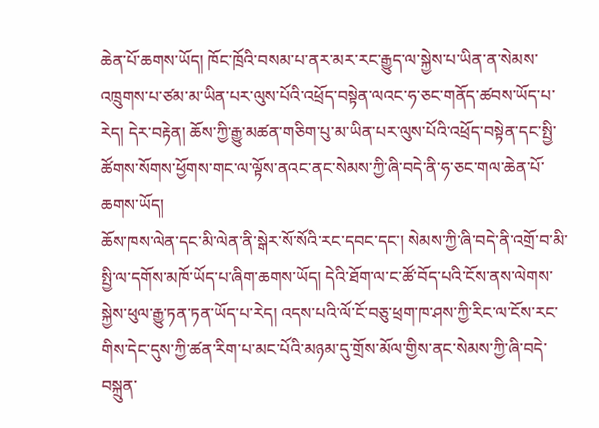ཆེན་པོ་ཆགས་ཡོད། ཁོང་ཁྲོའི་བསམ་པ་ནར་མར་རང་རྒྱུད་ལ་སྐྱེས་པ་ཡིན་ན་སེམས་འཁྲུགས་པ་ཙམ་མ་ཡིན་པར་ལུས་པོའི་འཕྲོད་བསྟེན་ལའང་ཧ་ཅང་གནོད་ཚབས་ཡོད་པ་རེད། དེར་བརྟེན། ཆོས་ཀྱི་རྒྱུ་མཚན་གཅིག་པུ་མ་ཡིན་པར་ལུས་པོའི་འཕྲོད་བསྟེན་དང་སྤྱི་ཚོགས་སོགས་ཕྱོགས་གང་ལ་ལྟོས་ནའང་ནང་སེམས་ཀྱི་ཞི་བདེ་ནི་ཧ་ཅང་གལ་ཆེན་པོ་ཆགས་ཡོད།
ཆོས་ཁས་ལེན་དང་མི་ལེན་ནི་སྒེར་སོ་སོའི་རང་དབང་དང་། སེམས་ཀྱི་ཞི་བདེ་ནི་འགྲོ་བ་མི་སྤྱི་ལ་དགོས་མཁོ་ཡོད་པ་ཞིག་ཆགས་ཡོད། དེའི་ཐོག་ལ་ང་ཚོ་བོད་པའི་ངོས་ནས་ལེགས་སྐྱེས་ཕུལ་རྒྱུ་ཏན་ཏན་ཡོད་པ་རེད། འདས་པའི་ལོ་ངོ་བཅུ་ཕྲག་ཁ་ཤས་ཀྱི་རིང་ལ་ངོས་རང་གིས་དེང་དུས་ཀྱི་ཚན་རིག་པ་མང་པོའི་མཉམ་དུ་གྲོས་མོལ་གྱིས་ནང་སེམས་ཀྱི་ཞི་བདེ་བསྐྲུན་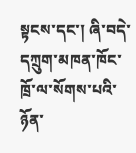སྟངས་དང་། ཞི་བདེ་དཀྲུག་མཁན་ཁོང་ཁྲོ་ལ་སོགས་པའི་ཉོན་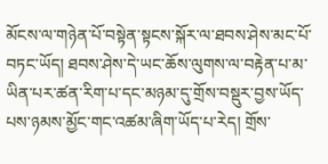མོངས་ལ་གཉེན་པོ་བསྟེན་སྟངས་སྐོར་ལ་ཐབས་ཤེས་མང་པོ་བཏང་ཡོད། ཐབས་ཤེས་དེ་ཡང་ཆོས་ལུགས་ལ་བརྟེན་པ་མ་ཡིན་པར་ཚན་རིག་པ་དང་མཉམ་དུ་གྲོས་བསྡུར་བྱས་ཡོད་པས་ཉམས་མྱོང་གང་འཚམ་ཞིག་ཡོད་པ་རེད། གྲོས་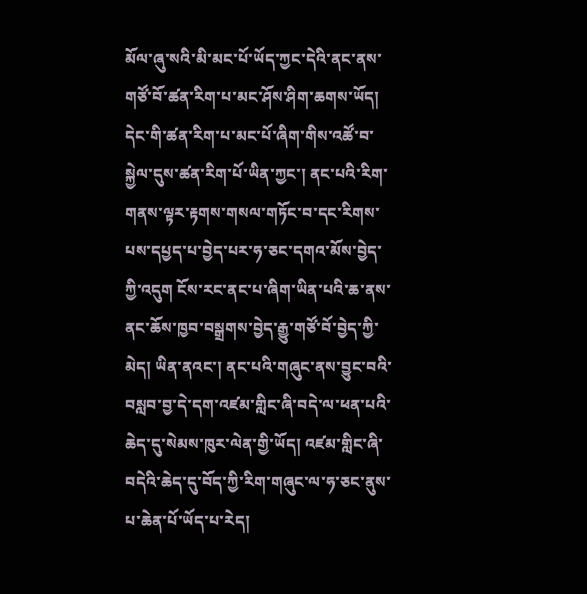མོལ་ཞུ་སའི་མི་མང་པོ་ཡོད་ཀྱང་དེའི་ནང་ནས་གཙོ་བོ་ཚན་རིག་པ་མང་ཤོས་ཤིག་ཆགས་ཡོད། དེང་གི་ཚན་རིག་པ་མང་པོ་ཞིག་གིས་འཚོ་བ་སྐྱེལ་དུས་ཚན་རིག་པོ་ཡིན་ཀྱང་། ནང་པའི་རིག་གནས་ལྟར་རྟགས་གསལ་གཏོང་བ་དང་རིགས་པས་དཔྱད་པ་བྱེད་པར་ཧ་ཅང་དགའ་མོས་བྱེད་ཀྱི་འདུག ངོས་རང་ནང་པ་ཞིག་ཡིན་པའི་ཆ་ནས་ནང་ཆོས་ཁྱབ་བསྒྲགས་བྱེད་རྒྱུ་གཙོ་བོ་བྱེད་ཀྱི་མེད། ཡིན་ནའང་། ནང་པའི་གཞུང་ནས་བྱུང་བའི་བསླབ་བྱ་དེ་དག་འཛམ་གླིང་ཞི་བདེ་ལ་ཕན་པའི་ཆེད་དུ་སེམས་ཁུར་ལེན་གྱི་ཡོད། འཛམ་གླིང་ཞི་བདེའི་ཆེད་དུ་བོད་ཀྱི་རིག་གཞུང་ལ་ཧ་ཅང་ནུས་པ་ཆེན་པོ་ཡོད་པ་རེད།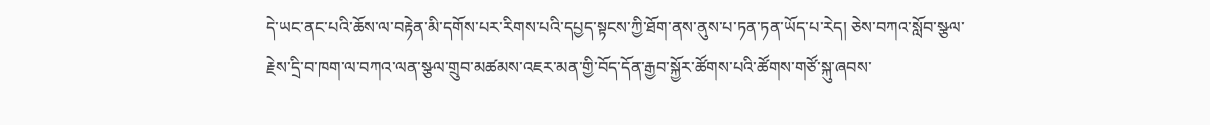དེ་ཡང་ནང་པའི་ཆོས་ལ་བརྟེན་མི་དགོས་པར་རིགས་པའི་དཔྱད་སྟངས་ཀྱི་ཐོག་ནས་ནུས་པ་ཏན་ཏན་ཡོད་པ་རེད། ཅེས་བཀའ་སློབ་སྩལ་རྗེས་དྲི་བ་ཁག་ལ་བཀའ་ལན་སྩལ་གྲུབ་མཚམས་འཇར་མན་གྱི་བོད་དོན་རྒྱབ་སྐྱོར་ཚོགས་པའི་ཚོགས་གཙོ་སྐུ་ཞབས་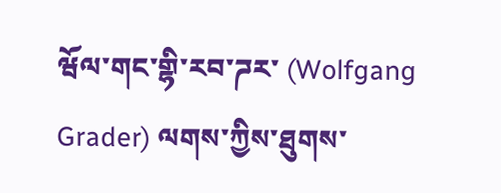ཝོལ་གང་གྷི་རབ་ཌར་ (Wolfgang Grader) ལགས་ཀྱིས་ཐུགས་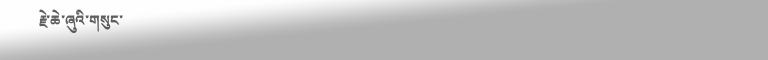རྗེ་ཆེ་ཞུའི་གསུང་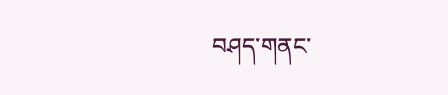བཤད་གནང་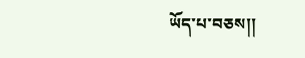ཡོད་པ་བཅས།།